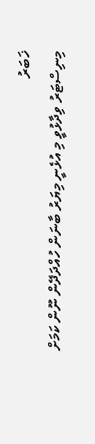ޚަބަރު
މިނިސްޓަރު ވިދާޅުވީ މި އުޅެނީ މިޔަރު ބާނަން ހުއްދަދޭން ނޫން ކަމަށް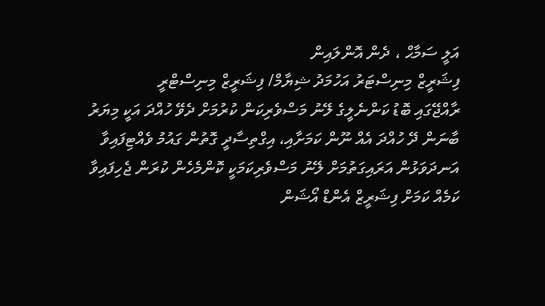އަލީ ސަމާޙް ، ދެން އޮންލައިން
ފިޝަރީޒް މިނިސްޓަރު އަހުމަދު ޝިޔާމް/ ފިޝަރީޒް މިނިސްޓްރީ
ރާއްޖޭގައި ބޮޑު ކަންނެލީގެ ލޭނު މަސްވެރިކަން ކުރުމަށް ދެވޭ ހުއްދަ އަކީ މިޔަރު ބާނަން ދޭ ހުއްދަ އެއް ނޫން ކަމަށާއި، އިގްތިސާދީ ގޮތުން ގައުމު ވެއްޓިފައިވާ އަނދަވަޅުން އަރައިގަތުމަށް ލޭނު މަސްވެރިކަމަކީ ކޮންމެހެން ކުރަން ޖެހިފައިވާ ކަމެއް ކަމަށް ފިޝަރީޒް އެންޑް އޯޝަން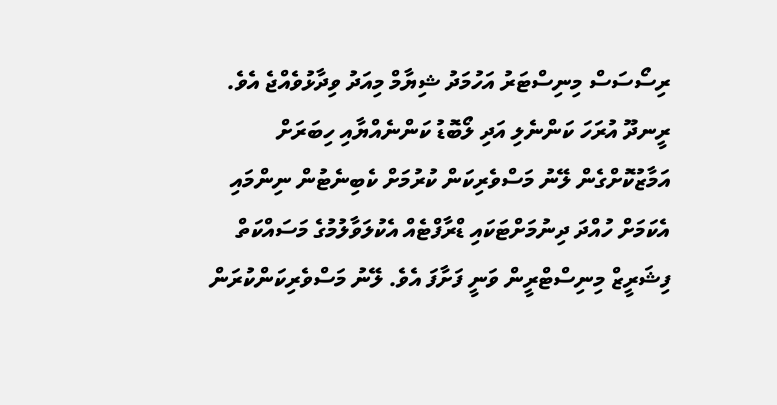ރިސޯސަސް މިނިސްޓަރު އަހުމަދު ޝިޔާމް މިއަދު ވިދާޅުވެއްޖެ އެވެ.
ރީނދޫ އުރަހަ ކަންނެލި އަދި ލޯބޮޑު ކަންނެއްޔާއި ހިބަރަށް އަމާޒުކޮށްގެން ލޭނު މަސްވެރިކަން ކުރުމަށް ކެބިނެޓުން ނިންމައި އެކަމަށް ހުއްދަ ދިނުމަށްޓަކައި ޑްރާފްޓެއް އެކުލަވާލުމުގެ މަސައްކަތް ފިޝަރީޒް މިނިސްޓްރީން ވަނީ ފަށާފަ އެވެ. ލޭނު މަސްވެރިކަންކުރަން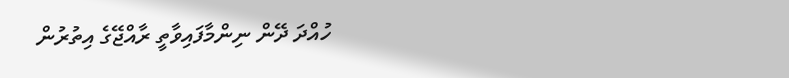ހުއްދަ ދޭން ނިންމާފައިވާތީ ރާއްޖޭގެ އިތުރުން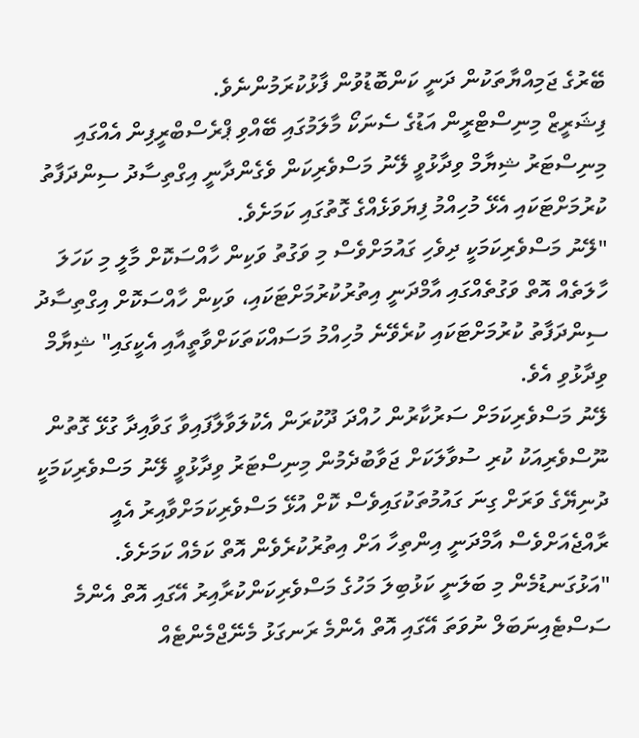ބޭރުގެ ޖަމިއްޔާތަކުން ދަނީ ކަންބޮޑުވުން ފާޅުކުރަމުންނެވެ.
ފިޝަރީޒް މިނިސްޓްރީން އަޑުގެ ސެނަކޯ މާލަމުގައި ބޭއްވި ޕްރެސްބްރީފިން އެއްގައި މިނިސްޓަރު ޝިޔާމް ވިދާޅުވީ ލޭނު މަސްވެރިކަން ވެގެންދާނީ އިގްތިސާދު ސިންދަފާތު ކުރުމަށްޓަކައި އެޅޭ މުހިއްމު ފިޔަވަޅެއްގެ ގޮތުގައި ކަމަށެވެ.
"ލޭނު މަސްވެރިކަމަކީ ދިވެހި ގައުމަށްވެސް މި ވަގުތު ވަކިން ހާއްސަކޮށް މާލީ މި ކަހަލަ ހާލަތެއް އޮތް ވަގުތެއްގައި އާމްދަނީ އިތުރުކުރުމަށްޓަކައި، ވަކިން ހާއްސަކޮށް އިގްތިސާދު ސިންދަފާތު ކުރުމަށްޓަކައި ކުރެވޭނެ މުހިއްމު މަސައްކަތަކަށްވާތީއާއި އެކީގައި" ޝިޔާމް ވިދާޅުވި އެވެ.
ލޭނު މަސްވެރިކަމަށް ސަރުކާރުން ހުއްދަ ދޫކުރަން އެކުލަވާލާފައިވާ ގަވާއިދާ ގުޅޭ ގޮތުން ނޫސްވެރިއަކު ކުރި ސުވާލަކަށް ޖަވާބުދެމުން މިނިސްޓަރު ވިދާޅުވީ ލޭނު މަސްވެރިކަމަކީ ދުނިޔޭގެ ވަރަށް ގިނަ ގައުމުތަކުގައިވެސް ކޮށް އުޅޭ މަސްވެރިކަމަށްވާއިރު އެއީ ރާއްޖެއަށްވެސް އާމްދަނީ އިންތިހާ އަށް އިތުރުކުރެވެން އޮތް ކަމެއް ކަމަށެވެ.
"އަޅުގަނޑުމެން މި ބަލަނީ ކަޅުބިލަ މަހުގެ މަސްވެރިކަންކުރާއިރު އޭގައި އޮތް އެންމެ ސަސްޓެއިނަބަލް ނުވަތަ އޭގައި އޮތް އެންމެ ރަނގަޅު މެނޭޖްމެންޓެއް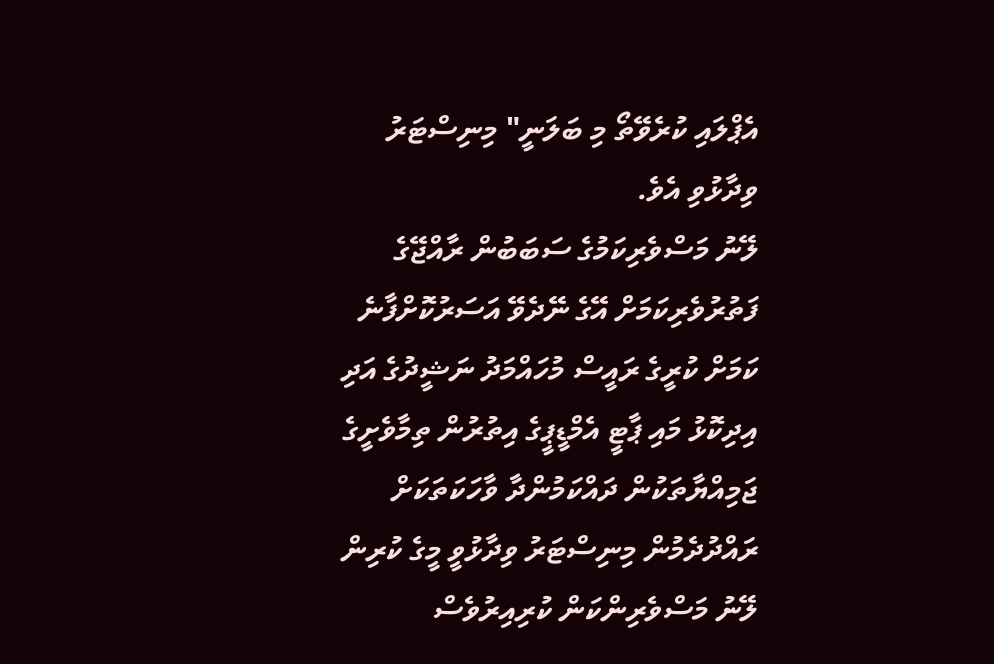އެޕްލައި ކުރެވޭތޯ މި ބަލަނީ" މިނިސްޓަރު ވިދާޅުވި އެވެ.
ލޭނު މަސްވެރިކަމުގެ ސަބަބުން ރާއްޖޭގެ ފަތުރުވެރިކަމަށް އޭގެ ނޭދެވޭ އަސަރުކޮށްފާނެ ކަމަށް ކުރީގެ ރައީސް މުހައްމަދު ނަޝީދުގެ އަދި އިދިކޮޅު މައި ޕާޓީ އެމްޑީޕީގެ އިތުރުން ތިމާވެށީގެ ޖަމިއްޔާތަކުން ދައްކަމުންދާ ވާހަކަތަކަށް ރައްދުދެމުން މިނިސްޓަރު ވިދާޅުވީ މީގެ ކުރިން ލޭނު މަސްވެރިންކަން ކުރިއިރުވެސް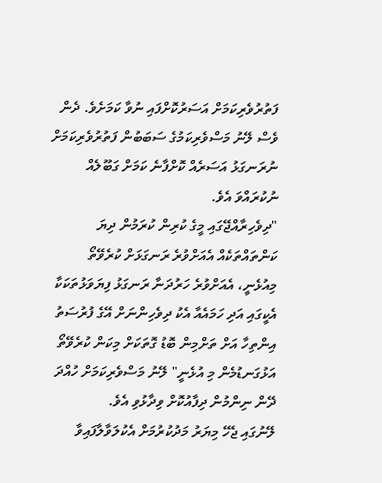ފަތުރުވެރިކަމަށް އަސަރުކޮށްފައި ނުވާ ކަމަށެވެ. ދެން ވެސް ލޭނު މަސްވެރިކަމުގެ ސަބަބުން ފަތުރުވެރިކަމަށް ނުރަނގަޅު އަސަރެއް ކޮށްފާނެ ކަމަށް ގަބޫލެއް ނުކުރައްވަ އެވެ.
"ދިވެހިރާއްޖޭގައި މީގެ ކުރިން ކުރަމުން ދިޔަ ކަންތައްތަކެއް އެއަށްވުރެ ރަނގަޅަށް ކުރެވޭތޯ މިއުޅެނީ، އެއަށްވުރެ ހަރުދަނާ ރަނގަޅު ފިޔަވަޅުތަކަކާ އެކީގައި އަދި ހަމައެއާ އެކު ދިވެހިންނަށް އޭގެ ފުރުސަތު އިންތިހާ އަށް ތަށްމިން ބޮޑު ގޮތަކަށް މިކަން ކުރެވޭތޯ އަޅުގަނޑުމެން މި އުޅެނީ" ލޭނު މަސްވެރިކަމަށް ހުއްދަ ދޭން ނިންމުން ދިފާއުކޮށް ވިދާޅުވި އެވެ.
ލޭނުގައި ޖެހޭ މިޔަރު މަދުކުރުމަށް އެކުލަވާލާފައިވާ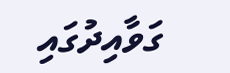ގަވާއިދުގައި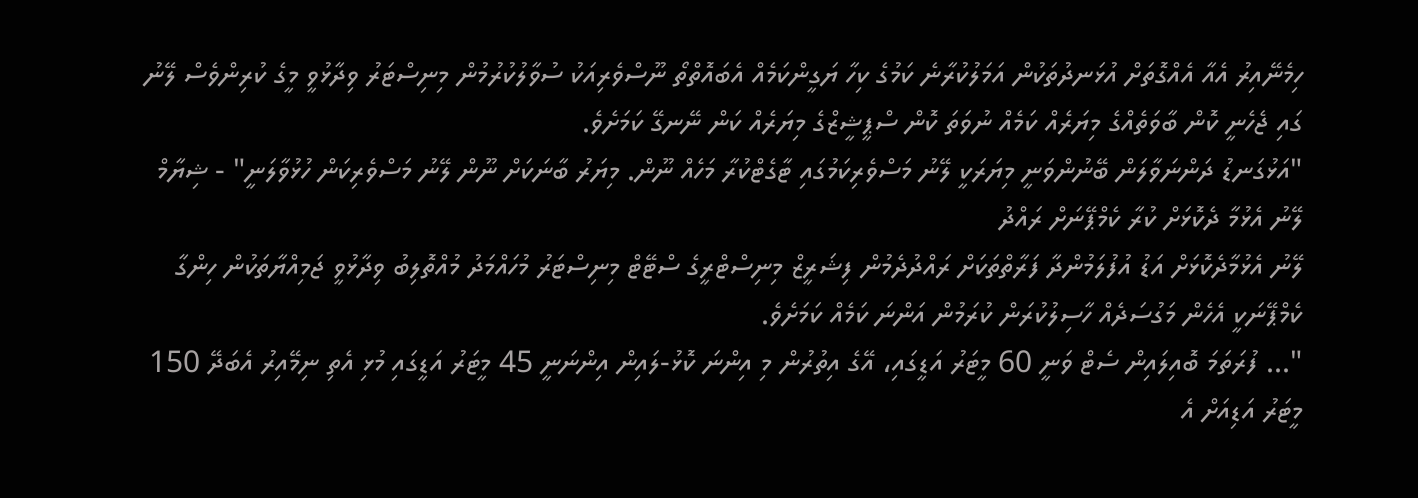ހިމެނޭއިރު އެއާ އެއްގޮތަށް އުޅަނދުތަކުން އަމަލުކުރާނެ ކަމުގެ ކިހާ ޔަގީންކަމެއް އެބައޮތްތޯ ނޫސްވެރިއަކު ސުވާލުކުރުމުން މިނިސްޓަރު ވިދާޅުވީ މީގެ ކުރިންވެސް ލޭނު ގައި ޖެހެނީ ކޮން ބާވަތެއްގެ މިޔަރެއް ކަމެއް ނުވަތަ ކޮން ސްޕީޝީޒްގެ މިޔަރެއް ކަން ނޭނގޭ ކަމަށެވެ.
"އަޅުގަނޑު ދަންނަވާލަން ބޭނުންވަނީ މިޔަރަކީ ލޭނު މަސްވެރިކަމުގައި ޓާގެޓްކުރާ މަހެއް ނޫން. މިޔަރު ބާނަކަށް ނޫން ލޭނު މަސްވެރިކަން ހުޅުވާލަނީ" - ޝިޔާމް
ލޭނު އެޅުމާ ދެކޮޅަށް ކުރާ ކެމްޕޭނަށް ރައްދު
ލޭނު އެޅުމާދެކޮޅަށް އަޑު އުފުލަމުންދާ ފަރާތްތަކަށް ރައްދުދެމުން ފިޝަރީޒް މިނިސްޓްރީގެ ސްޓޭޓް މިނިސްޓަރު މުހައްމަދު މުއްތޮލިބު ވިދާޅުވީ ޖަމިއްޔާތަކުން ހިންގާ ކެމްޕޭނަކީ އެހެން މަގުސަދެއް ހާސިލުކުރަން ކުރަމުން އަންނަ ކަމެއް ކަމަށެވެ.
"... ފުރަތަމަ ބޮއިލައިން ސެޓް ވަނީ 60 މީޓަރު އަޑީގައި، އޭގެ އިތުރުން މި އިންނަ ކޮޅު-ލައިން އިންނަނީ 45 މީޓަރު އަޑީގައި މުޅި އެތި ނިމޭއިރު އެބަދޭ 150 މީޓަރު އަޑިއަށް އެ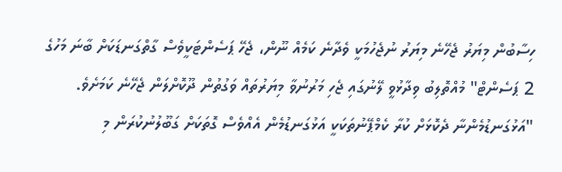ހިސާބުން މިޔަރު ޖެހޭނެ މިޔަރު ނުޖެހުމަކީ ވެދާނެ ކަމެއް ނޫން، ޖެހޭ ޕަސެންޓަކީވެސް ގާތްގަނޑަކަށް ބާނަ މަހުގެ 2 ޕަސެންޓް" މުއްތޮލިބު ވިދާޅުވީ ލޭނުގައި ޖެހި މަރުނުވާ މިޔަރުތައް ވަގުތުން ދޫކޮށްލަން ޖެހޭނެ ކަމަށެވެ.
"އަޅުގަނޑުމެންނާ ދެކޮޅަށް ކުރާ ކެމްޕޭނުތަކަކީ އަޅުގަނޑުމެން އެއްވެސް ގޮތަކަށް ގަބޫލުނުކުރަން މި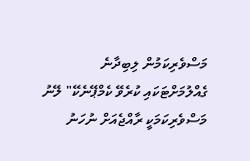މަސްވެރިކަމުން ލިބިދާނެ ގެއްލުމަށްޓަކައި ކުރެވޭ ކެމްޕޭނެކޭ" ލޭނު މަސްވެރިކަމަކީ ރާއްޖެއަށް ނުހަނު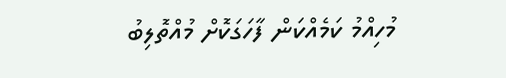މުހިއްމު ކަމެއްކަން ފާހަގަކޮށް މުއްތޮލިބު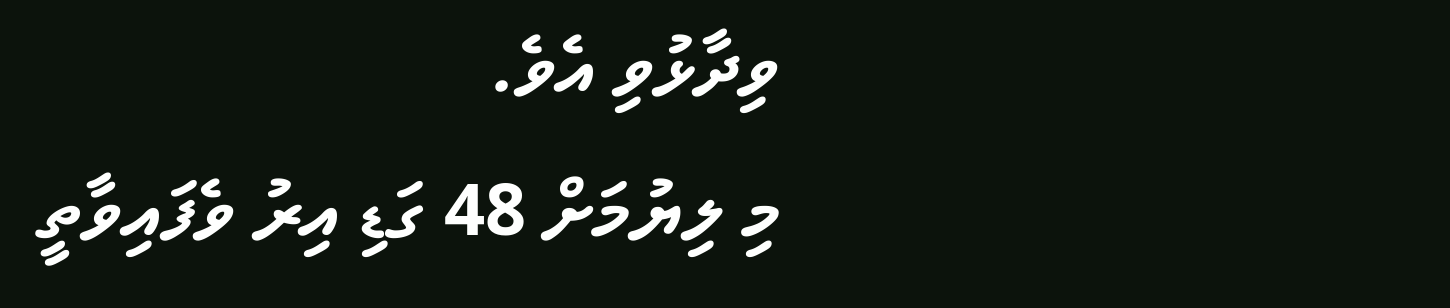ވިދާޅުވި އެވެ.
މި ލިޔުމަށް 48 ގަޑި އިރު ވެފައިވާތީ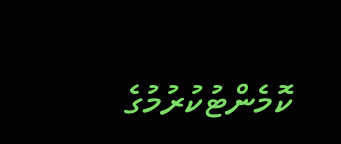ކޮމެންޓުކުރުމުގެ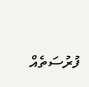ފުރުސަތެއް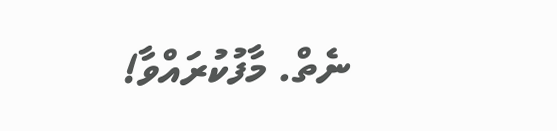ނެތް. މާފުކުރައްވާ!